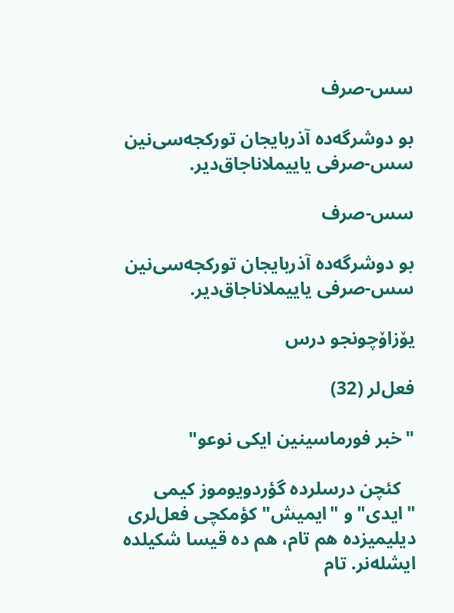سس-صرف

بو دوشرگه‌ده آذربایجان تورکجه‌سی‌نین سس-صرفی یاییملاناجاق‌دیر.

سس-صرف

بو دوشرگه‌ده آذربایجان تورکجه‌سی‌نین سس-صرفی یاییملاناجاق‌دیر.

یۆزاۆچونجو درس

فعل‌لر (32)

"خبر فورماسینین ایکى نوعو"

   کئچن درسلرده گؤردویوموز کیمى "ایدى" و "ایمیش" کؤمکچى فعل‌لرى دیلیمیزده هم تام، هم ده قیسا شکیلده ایشله‌نر. تام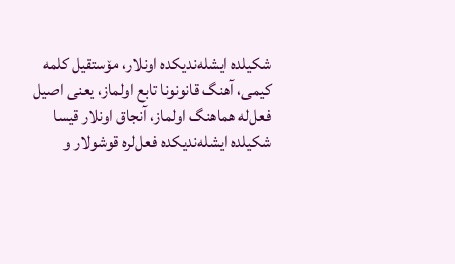شکیلده ایشله‌ندیکده اونلار، مۆستقیل کلمه کیمى، آهنگ قانونونا تابع اولماز، یعنى اصیل فعل‌له هماهنگ اولماز، آنجاق اونلار قیسا شکیلده ایشله‌ندیکده فعل‌لره قوشولار و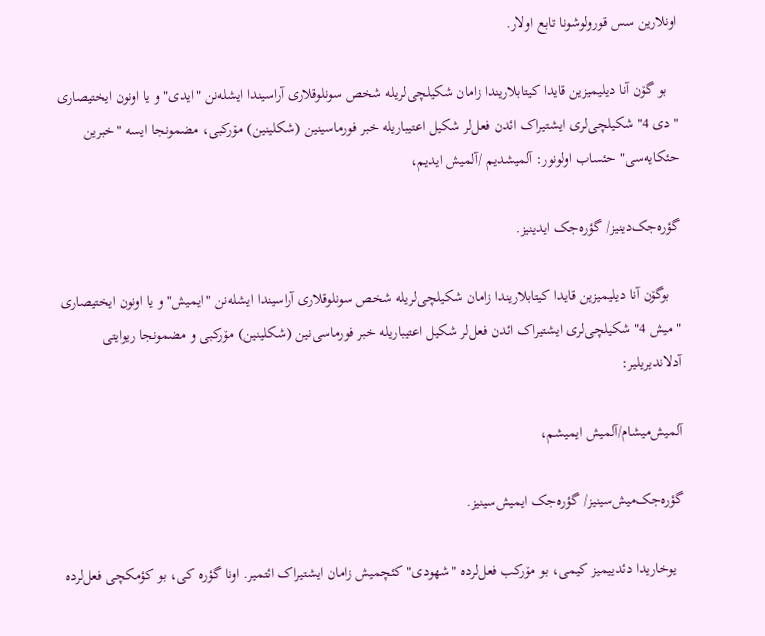اونلارین سس قورولوشونا تابع اولار.

   بو گۆن آنا دیلیمیزین قایدا کیتابلاریندا زامان شکیلچی‌لریله شخص سونلوقلارى آراسیندا ایشله‌نن "ایدى" و یا اونون ایختیصارى "دى 4" شکیلچی‌لرى ایشتیراک ائدن فعل‌لر شکیل اعتیباریله خبر فورماسینین (شکلینین) مۆرکبى، مضمونجا ایسه "خبرین حئکایه‌سى" حئساب اولونور: آلمیشدیم /آلمیش ایدیم،

گؤره‌جک‌دینیز/ گؤره‌جک ایدینیز.

   بوگۆن آنا دیلیمیزین قایدا کیتابلاریندا زامان شکیلچی‌لریله شخص سونلوقلارى آراسیندا ایشله‌نن "ایمیش" و یا اونون ایختیصارى "میش 4" شکیلچی‌لرى ایشتیراک ائدن فعل‌لر شکیل اعتیباریله خبر فورماسی‌نین (شکلینین) مۆرکبى و مضمونجا ریوایتى آدلاندیریلیر:

آلمیش‌میشام/آلمیش ایمیشم،

گؤره‌جک‌میش‌سینیز/ گؤره‌جک ایمیش‌سینیز.

  یوخاریدا دئدییمیز کیمى، بو مۆرکب فعل‌لرده "شهودى" کئچمیش زامان ایشتیراک ائتمیر. اونا گؤره کى، بو کؤمکچى فعل‌لرده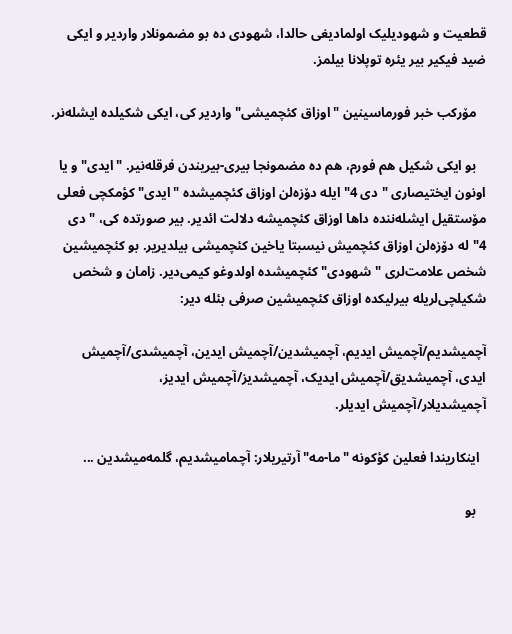قطعیت و شهودیلیک اولمادیغى حالدا، شهودى ده بو مضمونلار واردیر و ایکى ضید فیکیر بیر یئره توپلانا بیلمز.

   مۆرکب خبر فورماسینین "اوزاق کئچمیشى" واردیر کى، ایکى شکیلده ایشله‌نر.

   بو ایکى شکیل هم فورم، هم ده مضمونجا بیرى-بیریندن فرقله‌نیر. "ایدى" و یا اونون ایختیصارى "دى 4" ایله دۆزه‌لن اوزاق کئچمیشده "ایدى" کؤمکچى فعلى مۆستقیل ایشله‌ننده داها اوزاق کئچمیشه دلالت ائدیر. بیر صورتده کى، "دى 4"له دۆزه‌لن اوزاق کئچمیش نیسبتا یاخین کئچمیشى بیلدیریر. بو کئچمیشین شخص علامت‌لرى "شهودى" کئچمیشده اولدوغو کیمی‌دیر. زامان و شخص شکیلچی‌لریله بیرلیکده اوزاق کئچمیشین صرفى بئله دیر:

آچمیشدیم/آچمیش ایدیم، آچمیشدین/آچمیش ایدین، آچمیشدى/آچمیش ایدى، آچمیشدیق/آچمیش ایدیک، آچمیشدیز/آچمیش ایدیز، آچمیشدیلار/آچمیش ایدیلر.

  اینکاریندا فعلین کؤکونه "ما-مه" آرتیریلار: آچمامیشدیم، گلمه‌میشدین ...

   بو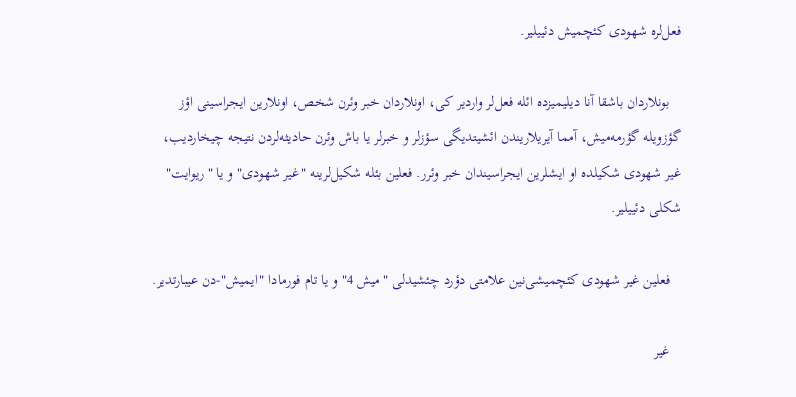فعل‌لره شهودى کئچمیش دئییلیر.

   بونلاردان باشقا آنا دیلیمیزده ائله فعل‌لر واردیر کى، اونلاردان خبر وئرن شخص، اونلارین ایجراسینى اؤز گؤزویله گؤرمه‌میش، آمما آیریلاریندن ائشیتدیگى سؤزلر و خبرلر یا باش وئرن حادیثه‌لردن نتیجه چیخاردیب، غیر شهودى شکیلده او ایشلرین ایجراسیندان خبر وئرر. فعلین بئله شکیل‌لرینه "غیر شهودى" و یا "ریوایت" شکلى دئییلیر.

   فعلین غیر شهودى کئچمیشی‌نین علامتى دؤرد چئشیدلى "میش 4" و یا تام فورمادا "ایمیش"-دن عیبارتدیر.

   غیر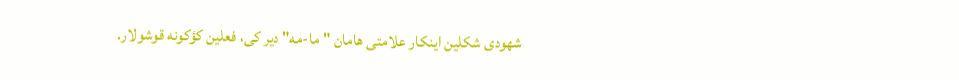شهودى شکلین اینکار علامتى هامان "ما-مه" دیر کى، فعلین کؤکونه قوشولار.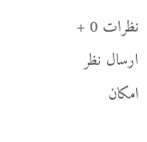نظرات 0 + ارسال نظر
امکان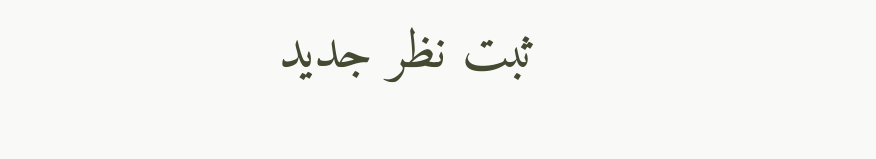ثبت نظر جدید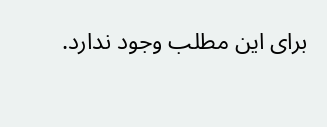برای این مطلب وجود ندارد.